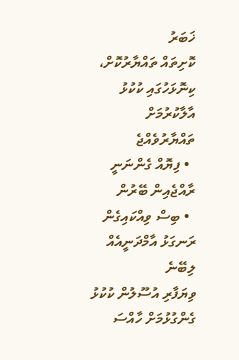ޚަބަރު
ކޮށިތައް ތައްޔާރުކޮށް، ކިނޮޅަހުގައި ކުކުޅު އާލާކުރުމަށް ތައްޔާރުވެއްޖެ
  • ފިޔޮއް ގެންނަނީ ރާއްޖެއިން ބޭރުން
  • ބިސް ވިއްކައިގެން ރަނގަޅު އާމްދަނީއެއް ލިބޭނެ
ވިޔަފާރި އުސޫލުން ކުކުޅު ގެންގުޅުމަށް ހާއްސަ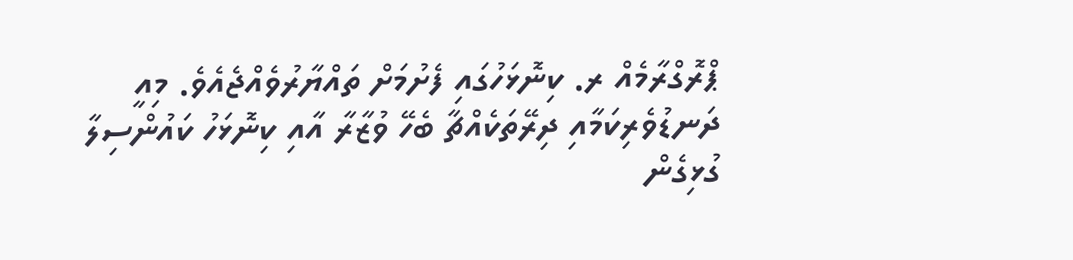ޕްރޮގްރާމެއް ރ. ކިނޮޅަހުގައި ފެށުމަށް ތައްޔާރުވެއްޖެއެވެ. މިއީ ދަނޑުވެރިކަމާއި ދިރޭތަކެއްޗާ ބެހޭ ވުޒާރާ އާއި ކިނޮޅަހު ކައުންސިލާ ގުޅިގެން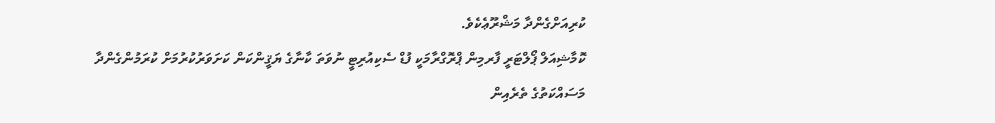ކުރިއަށްގެންދާ މަޝްރޫޢެކެވެ.
ކޮމާޝިއަލް ޕޯލްޓަރީ ފާރމިން ޕްރޮގްރާމަކީ ފުޑް ސެކިއުރިޓީ ނުވަތަ ކާނާގެ ޔަޤީންކަން ކަށަވަރުކުރުމަށް ކުރަމުންގެންދާ މަސައްކަތުގެ ތެރެއިން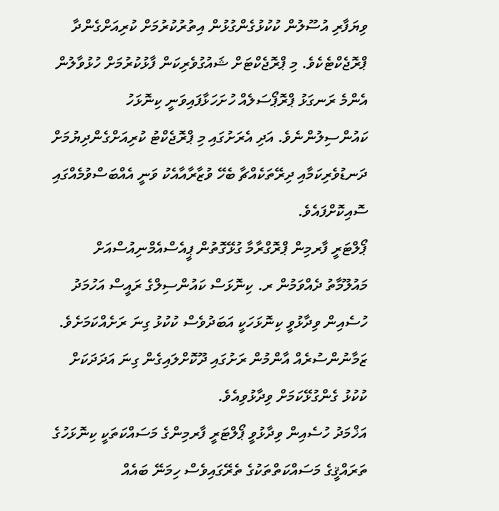ވިޔަފާރި އުސޫލުން ކުކުޅުގެންގުޅުން އިތުރުކުރުމަށް ކުރިއަށްގެންދާ ޕްރޮޖެކްޓެކެވެ. މި ޕްރޮޖެކްޓަށް ޝައުގުވެރިކަން ފާޅުކުރުމަށް ހުޅުވާލުން އެންމެ ރަނގަޅު ޕްރޮޕޯސަލެއް ހުށަހަޅާފައިވަނީ ކިނޮޅަހު ކައުންސިލުންނެވެ. އަދި އެރަށުގައި މި ޕްރޮޖެކްޓު ކުރިއަށްގެންދިޔުމަށް ދަނޑުވެރިކަމާއި ދިރޭތަކެއްޗާ ބެހޭ ވުޒާރާއާއެކު ވަނީ އެއްބަސްވުމެއްގައި ސޮއިކޮށްފައެވެ.
ޕޯލްޓަރީ ފާރމިން ޕްރޮގްރާމާ ގުޅޭގޮތުން ޕީއެސްއެމްނިއުސްއަށް މައުލޫމާތު ދެއްވަމުން ރ. ކިނޮޅަސް ކައުންސިލްގެ ރައީސް އަހުމަދު ހުސެއިން ވިދާޅުވީ ކިނޮޅަހަކީ އަބަދުވެސް ކުކުޅު ގިނަ ރަށެއްކަމަށެވެ. ޒަމާނުންސުރެއް އާންމުން ރަށުގައި ދޫކޮށްލައިގެން ގިނަ އަދަދަކަށް ކުކުޅު ގެންގުޅޭކަމަށް ވިދާޅުވިއެވެ.
އަޚްމަދު ހުސެއިން ވިދާޅުވީ ޕޯލްޓަރީ ފާރމިންގެ މަސައްކަތަކީ ކިނޮޅަހުގެ ތަރައްޤީގެ މަސައްކަތްތަކުގެ ތެރޭގައިވެސް ހިމަނޭ ބައެއް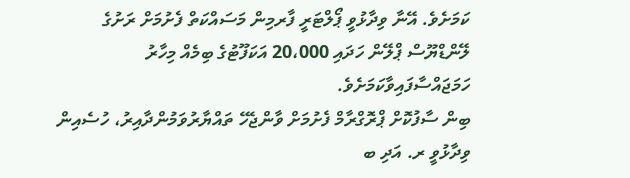ކަމަށެވެ. އޭނާ ވިދާޅުވީ ޕޯލްޓަރީ ފާރމިން މަސައްކަތް ފެށުމަށް ރަށުގެ ލޭންޑްޔޫސް ޕްލޭން ހަދައި 20،000 އަކަފޫޓުގެ ބިމެއް މިހާރު ހަމަޖައްސާފައިވާކަމަށެވެ.
ބިން ސާފުކޮށް ޕްރޮގްރާމް ފެށުމަށް ވާންޖެހޭ ތައްޔާރުވަމުންދާއިރު، ހުސެއިން ވިދާޅުވީ ރ. އަދި ބ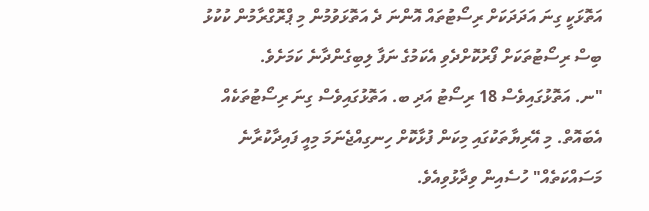އަތޮޅަކީ ގިނަ އަދަދަކަށް ރިސޯޓުތައް އޮންނަ ދެ އަތޮޅަވުމުން މި ޕްރޮގްރާމުން ކުކުޅު ބިސް ރިސޯޓުތަކަށް ފޯރުކޮށްދެވި އެކަމުގެ ނަފާ ލިބިގެންދާނެ ކަމަށެވެ.
"ނ. އަތޮޅުގައިވެސް 18 ރިސޯޓު އަދި ބ. އަތޮޅުގައިވެސް ގިނަ ރިސޯޓުތަކެއް އެބައޮތް. މި އޭރިޔާތަކުގައި މިކަން ފުޅާކޮށް ހިނގިއްޖެނަމަ މިއީ ފައިދާކުރާނެ މަސައްކަތެއް" ހުސެއިން ވިދާޅުވިއެވެ.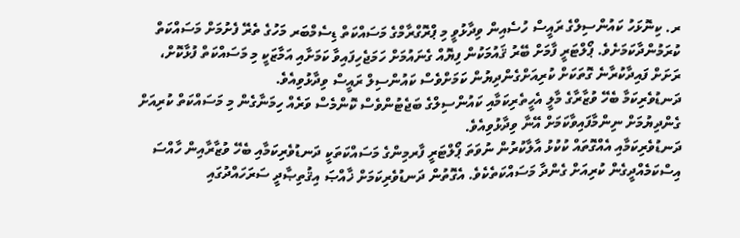ރ. ކިނޮޅަހު ކައުންސިލްގެ ރައީސް ހުސެއިން ވިދާޅުވީ މި ޕްރޮގްރާމްގެ މަސައްކަތް ޑިސެމްބަރ މަހުގެ ތެރޭ ފެށުމަށް މަސައްކަތް ކުރަމުންދާކަމަށެވެ. ޕޯލްޓަރީ ފާމަށް ބޭރު ޤައުމަކުން ފިޔޮއް ގެނައުމަށް ހަމަޖެހިފައިވާ ކަމަށާއި އަމާޒަކީ މި މަސައްކަތް ފުޅާކޮށް، ރަށަށް ފައިދާކުރާނެ ގޮތަކަށް ކުރިއަށްގެންދިޔުން ކަމަށްވެސް ކައުންސިލް ރައީސް ވިދާޅުވިއެވެ.
ދަނޑުވެރިކަމާ ބެހޭ ވުޒާރާގެ މާލީ އެހީތެރިކަމާއި ކައުންސިލްގެ ބަޖެޓުންވެސް ކޮންމެސް ވަރެއް ހިމަނާގެން މި މަސައްކަތް ކުރިއަށް ގެންދިޔުމަށް ނިންމާފައިވާކަމަށް އޭނާ ވިދާޅުވިއެވެ.
ދަނޑުވެރިކަމާއި އެއްގޮތައް ކުކުޅު އާލާކުރުން ނުވަތަ ޕޯލްޓަރީ ފާރމިންގެ މަސައްކަތަކީ ދަނޑުވެރިކަމާއި ބެހޭ ވުޒާރާއިން ހާއްސަ އިސްކަމެއްދީގެން ކުރިއަށް ގެންދާ މަސައްކަތެކެވެ. އެގޮތުން ދަނޑުވެރިކަމަށް ޚާއްޞަ އިޤުތިޞާދީ ސަރަހައްދުގައި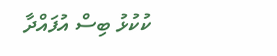ކުކުޅު ބިސް އުފައްދާ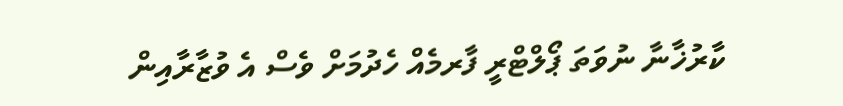ކާރުޚާނާ ނުވަތަ ޕޯލްޓްރީ ފާރމެއް ހެދުމަށް ވެސް އެ ވުޒާރާއިން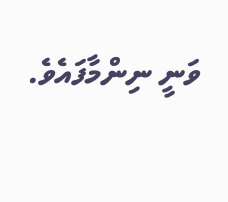ވަނީ ނިންމާފައެވެ.